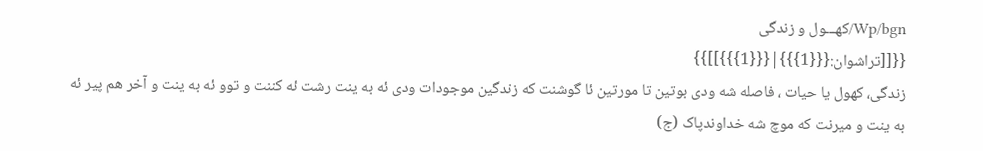Wp/bgn/کهـــول و زندگی
{{[[تراشوان:{{{1}}}|{{{1}}}]]}}
زندگی، کهول یا حیات ، فاصله شه ودی بوتین تا مورتین ئا گوشنت که زندگین موجودات ودی ئه به ینت رشت ئه کننت و توو ئه به ینت و آخر هم پیر ئه به ینت و میرنت که موچ شه خداوندپاک (ج)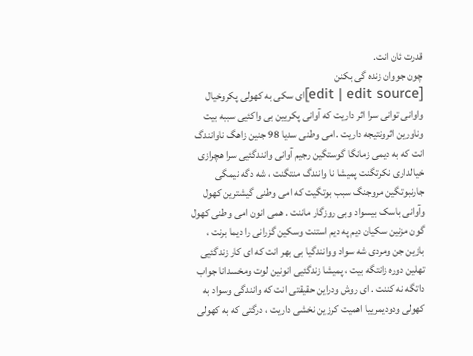قدرت ئان انت.
چون جووان زنده گی بکنن
[edit | edit source]ای سکی به کهولی پکروخیال واوانی توانی سرا اثر داریت که آوانی پکریین بی واکئیی سببه بیت وناورین اثرونتیجه داریت .امی وطنی سدیا 98 جنین زاهگ ناوانندگ انت که به دیمی زمانگا گوستگین رجیم آوانی وانندگئیی سرا هچرازی خیالداری نکرتگنت پمیشا نا وانندگ منتگنت ، شه دگه نیمگی جارنبوتگین مروجنگ سبب بوتگیت که امی وطنی گیشترین کهول وآوانی باسک بیسواد وبی روزگار ماننت . همی انون امی وطنی کهول گون مزنین سکیان دیم په دیم استنت وسکین گزرانی را دیما برنت ، بازین جن ومردی شه سواد ووانندگیا بی بهر انت که ای کار زندگئیی تهلین دوره زانتگه بیت ، پمیشا زندگئیی انونین لوت ومخسدانا جواب داتگه نه کننت . ای روش ودراین حقیقتی انت که وانندگی وسواد به کهولی ودودیمرییا اهمیت کرزین نخشی داریت ، درگتی که به کهولی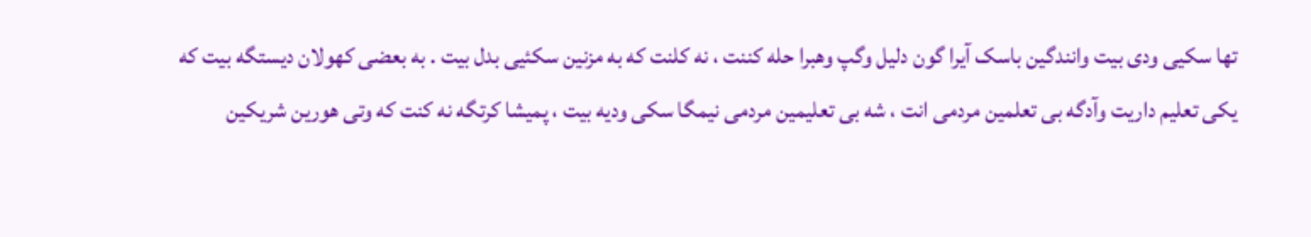تها سکیی ودی بیت وانندگین باسک آیرا گون دلیل وگپ وهبرا حله کننت ، نه کلنت که به مزنین سکئیی بدل بیت . به بعضی کهولان دیستگه بیت که یکی تعلیم داریت وآدگه بی تعلمین مردمی انت ، شه بی تعلیمین مردمی نیمگا سکی ودیه بیت ، پمیشا کرتگه نه کنت که وتی هورین شریکین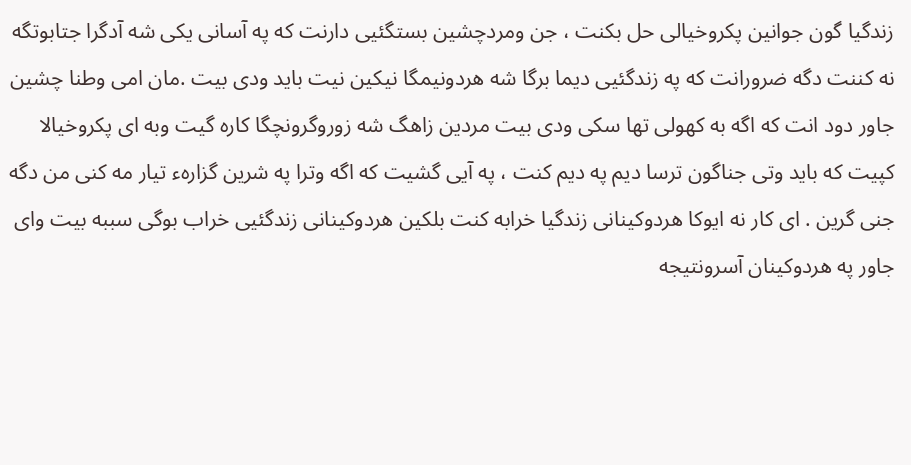زندگیا گون جوانین پکروخیالی حل بکنت ، جن ومردچشین بستگئیی دارنت که په آسانی یکی شه آدگرا جتابوتگه نه کننت دگه ضرورانت که په زندگئیی دیما برگا شه هردونیمگا نیکین نیت باید ودی بیت .مان امی وطنا چشین جاور دود انت که اگه به کهولی تها سکی ودی بیت مردین زاهگ شه زوروگرونچگا کاره گیت وبه ای پکروخیالا کپیت که باید وتی جناگون ترسا دیم په دیم کنت ، په آیی گشیت که اگه وترا په شرین گزارهء تیار مه کنی من دگه جنی گرین . ای کار نه ایوکا هردوکینانی زندگیا خرابه کنت بلکین هردوکینانی زندگئیی خراب بوگی سببه بیت وای جاور په هردوکینان آسرونتیجه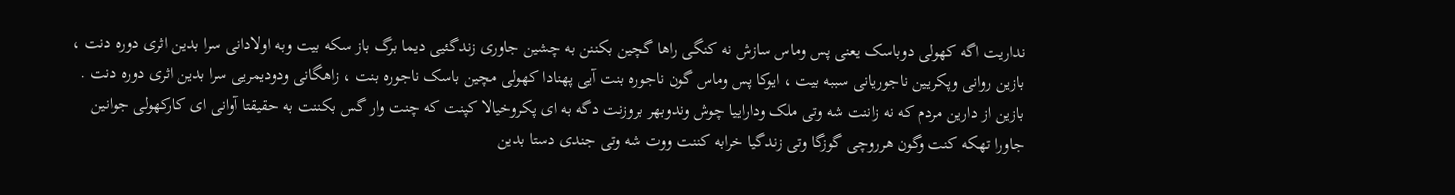نداریت اگه کهولی دوباسک یعنی پس وماس سازش نه کنگی راها گچین بکننن به چشین جاوری زندگئیی دیما برگ باز سکه بیت وبه اولادانی سرا بدین اثری دوره دنت ، بازین روانی وپکریین ناجوریانی سببه بیت ، ایوکا پس وماس گون ناجوره بنت آیی پهنادا کهولی مچین باسک ناجوره بنت ، زاهگانی ودودیمریی سرا بدین اثری دوره دنت . بازین از دارین مردم که نه زاننت شه وتی ملک وداراییا چوش وندوبهر بروزنت دگه به ای پکروخیالا کپنت که چنت وار گس بکننت به حقیقتا آوانی ای کارکهولی جوانین جاورا تهکه کنت وگون هرروچی گوزگا وتی زندگیا خرابه کننت ووت شه وتی جندی دستا بدین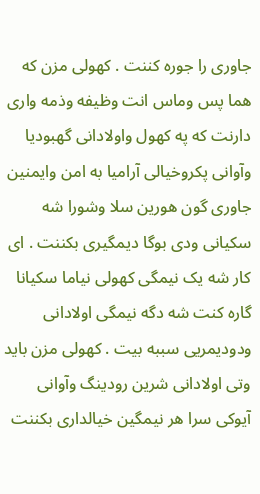جاوری را جوره کننت . کهولی مزن که هما پس وماس انت وظیفه وذمه واری دارنت که په کهول واولادانی گهبودیا وآوانی پکروخیالی آرامیا به امن وایمنین جاوری گون هورین سلا وشورا شه سکیانی ودی بوگا دیمگیری بکننت . ای کار شه یک نیمگی کهولی نیاما سکیانا گاره کنت شه دگه نیمگی اولادانی ودودیمریی سببه بیت . کهولی مزن باید وتی اولادانی شرین رودینگ وآوانی آیوکی سرا هر نیمگین خیالداری بکننت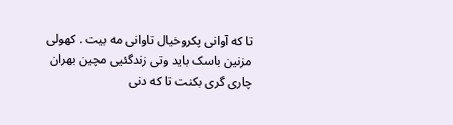تا که آوانی پکروخیال تاوانی مه بیت . کهولی مزنین باسک باید وتی زندگئیی مچین بهران چاری گری بکنت تا که دنی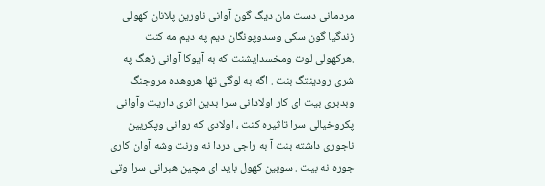مردمانی دست مان دیگ گون آوانی ناورین پلانان کهولی زندگیا گون سکی وسدوپونگان دیم په دیم مه کنت .هرکهولی لوت ومخسدایشنت که به آیوکا آوانی زهگ په شری رودینتگ بنت . اگه به لوگی تها هروهده مروجنگ وبدبری بیت ای کار اولادانی سرا بدین اثری داریت وآوانی پکروخیالی سرا تاثیره کنت ، اولادی که روانی وپکریین ناجوری داشته بنت آ به راجی دردا نه ورنت وشه آوان کاری جوره نه بیت . سوبین کهول باید ای مچین هبرانی سرا وتی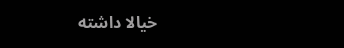خیالا داشته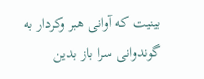بینیت که آوانی هبر وکردار به گوندوانی سرا باز بدین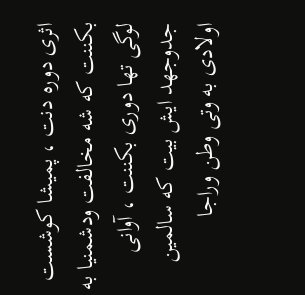اثری دوره دنت ، پمیشا کوشست بکننت که شه مخالفت ودشمنیا به لوگی تها دوری بکننت ، آوانی جدوجهد ایش بیت که سالمین اولادی به وتی وطن وراجا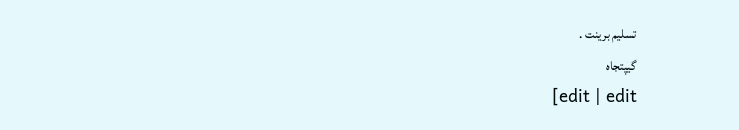تسلیم برینت .
گیپتجاه
[edit | edit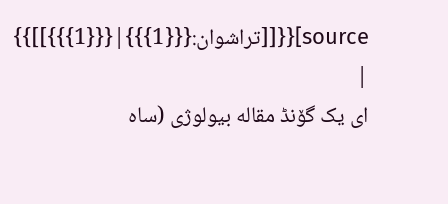source]{{[[تراشوان:{{{1}}}|{{{1}}}]]}}
|
ای یک گۆنڈ مقاله بیولوژی (ساه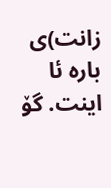زانت)ی باره ئا اینت. گۆ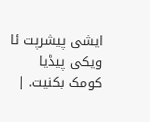ایشی پیشرپت ئا ویکی پیڈیا کومک بکنیت. |